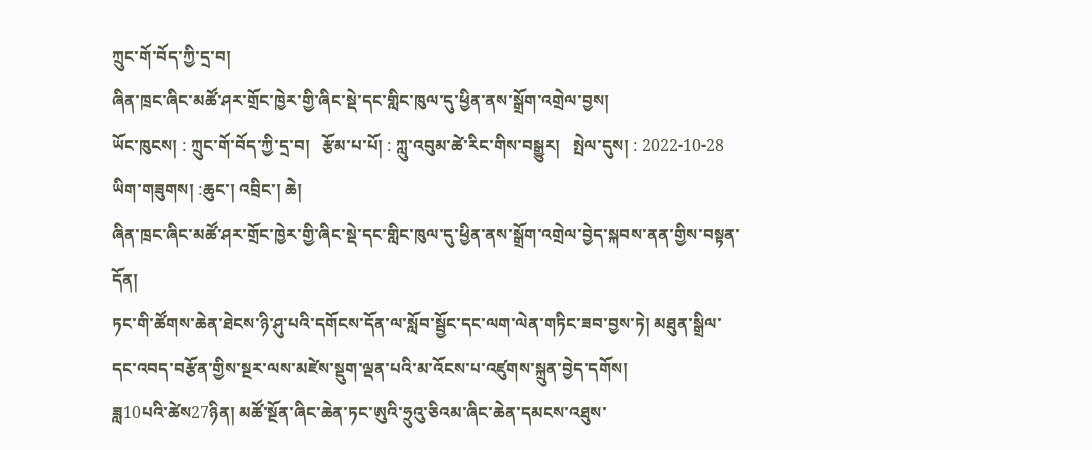ཀྲུང་གོ་བོད་ཀྱི་དྲ་བ།
ཞིན་ཁྲང་ཞིང་མཚོ་ཤར་གྲོང་ཁྱེར་གྱི་ཞིང་སྡེ་དང་གླིང་ཁུལ་དུ་ཕྱིན་ནས་སྒྲོག་འགྲེལ་བྱས།
ཡོང་ཁུངས། : ཀྲུང་གོ་བོད་ཀྱི་དྲ་བ།   རྩོམ་པ་པོ། : ཀླུ་འབུམ་ཚེ་རིང་གིས་བསྒྱུར།   སྤེལ་དུས། : 2022-10-28
ཡིག་གཟུགས། :ཆུང་། འབྲིང་། ཆེ།
ཞིན་ཁྲང་ཞིང་མཚོ་ཤར་གྲོང་ཁྱེར་གྱི་ཞིང་སྡེ་དང་གླིང་ཁུལ་དུ་ཕྱིན་ནས་སྒྲོག་འགྲེལ་བྱེད་སྐབས་ནན་གྱིས་བསྟན་དོན།
ཏང་གི་ཚོགས་ཆེན་ཐེངས་ཉི་ཤུ་པའི་དགོངས་དོན་ལ་སློབ་སྦྱོང་དང་ལག་ལེན་གཏིང་ཟབ་བྱས་ཏེ། མཐུན་སྒྲིལ་དང་འབད་བརྩོན་གྱིས་སྔར་ལས་མཛེས་སྡུག་ལྡན་པའི་མ་འོངས་པ་འཛུགས་སྐྲུན་བྱེད་དགོས།
ཟླ10པའི་ཚེས27ཉིན། མཚོ་སྔོན་ཞིང་ཆེན་ཏང་ཨུའི་ཧྲུའུ་ཅིའམ་ཞིང་ཆེན་དམངས་འཐུས་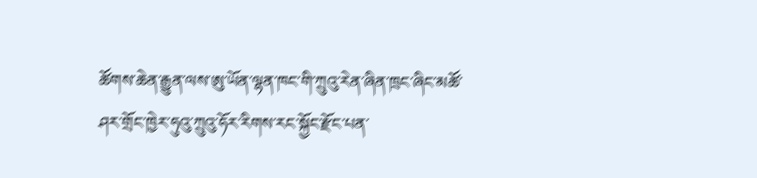ཚོགས་ཆེན་རྒྱུན་ལས་ཨུ་ཡོན་ལྷན་ཁང་གི་ཀྲུའུ་རེན་ཞིན་ཁྲང་ཞིང་མཚོ་ཤར་གྲོང་ཁྱེར་ཧུའུ་ཀྲུའུ་ཧོར་རིགས་རང་སྐྱོང་རྫོང་པན་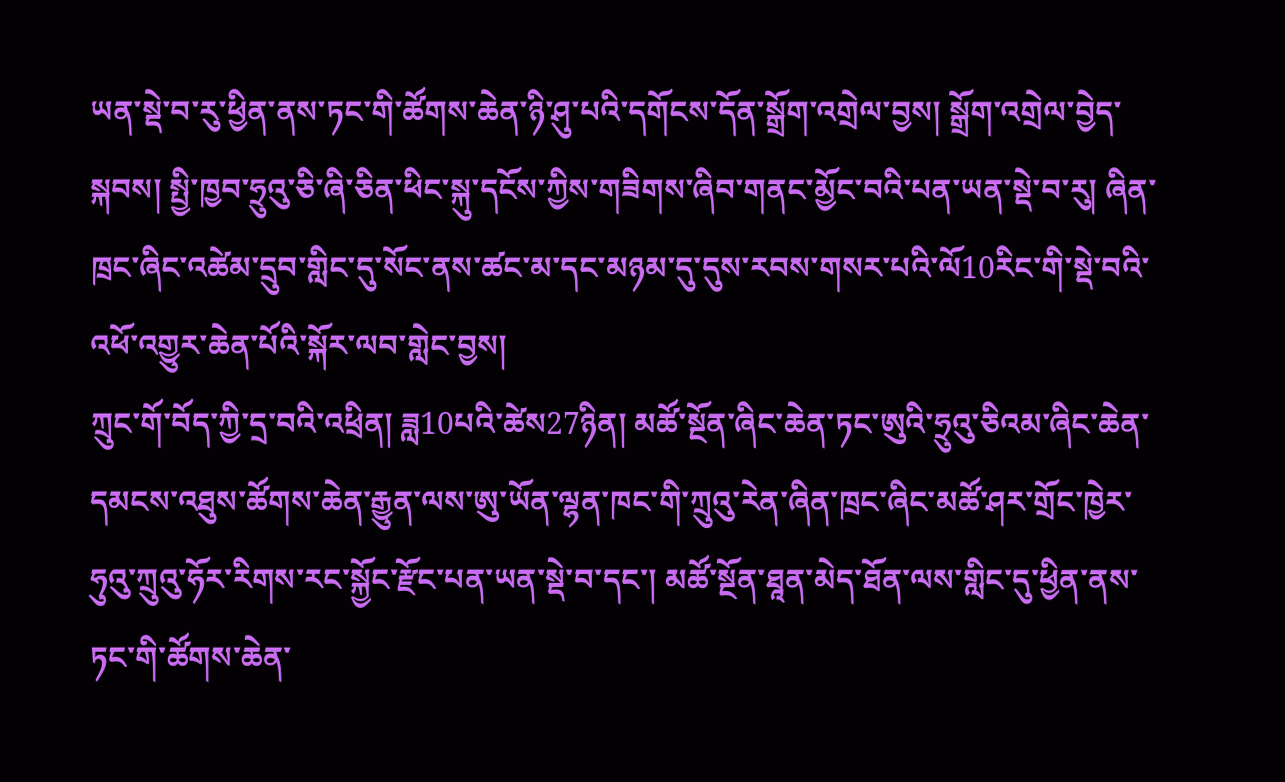ཡན་སྡེ་བ་རུ་ཕྱིན་ནས་ཏང་གི་ཚོགས་ཆེན་ཉི་ཤུ་པའི་དགོངས་དོན་སྒྲོག་འགྲེལ་བྱས། སྒྲོག་འགྲེལ་བྱེད་སྐབས། སྤྱི་ཁྱབ་ཧྲུའུ་ཅི་ཞི་ཅིན་ཕིང་སྐུ་དངོས་ཀྱིས་གཟིགས་ཞིབ་གནང་མྱོང་བའི་པན་ཡན་སྡེ་བ་རུ། ཞིན་ཁྲང་ཞིང་འཚེམ་དྲུབ་གླིང་དུ་སོང་ནས་ཚང་མ་དང་མཉམ་དུ་དུས་རབས་གསར་པའི་ལོ10རིང་གི་སྡེ་བའི་འཕོ་འགྱུར་ཆེན་པོའི་སྐོར་ལབ་གླེང་བྱས།
ཀྲུང་གོ་བོད་ཀྱི་དྲ་བའི་འཕྲིན། ཟླ10པའི་ཚེས27ཉིན། མཚོ་སྔོན་ཞིང་ཆེན་ཏང་ཨུའི་ཧྲུའུ་ཅིའམ་ཞིང་ཆེན་དམངས་འཐུས་ཚོགས་ཆེན་རྒྱུན་ལས་ཨུ་ཡོན་ལྷན་ཁང་གི་ཀྲུའུ་རེན་ཞིན་ཁྲང་ཞིང་མཚོ་ཤར་གྲོང་ཁྱེར་ཧུའུ་ཀྲུའུ་ཧོར་རིགས་རང་སྐྱོང་རྫོང་པན་ཡན་སྡེ་བ་དང་། མཚོ་སྔོན་ཐཱན་མེད་ཐོན་ལས་གླིང་དུ་ཕྱིན་ནས་ཏང་གི་ཚོགས་ཆེན་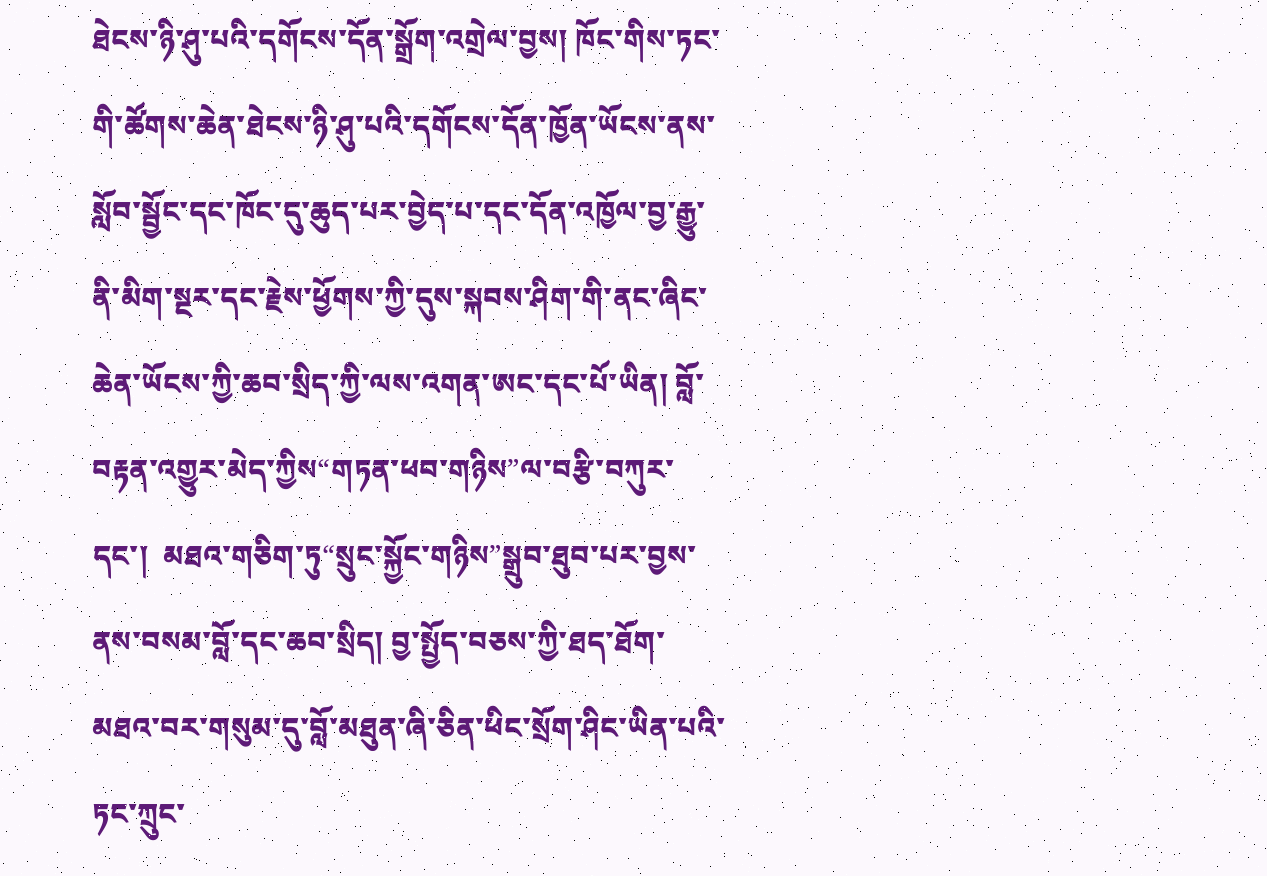ཐེངས་ཉི་ཤུ་པའི་དགོངས་དོན་སྒྲོག་འགྲེལ་བྱས། ཁོང་གིས་ཏང་གི་ཚོགས་ཆེན་ཐེངས་ཉི་ཤུ་པའི་དགོངས་དོན་ཁྱོན་ཡོངས་ནས་སློབ་སྦྱོང་དང་ཁོང་དུ་ཆུད་པར་བྱེད་པ་དང་དོན་འཁྱོལ་བྱ་རྒྱུ་ནི་མིག་སྔར་དང་རྗེས་ཕྱོགས་ཀྱི་དུས་སྐབས་ཤིག་གི་ནང་ཞིང་ཆེན་ཡོངས་ཀྱི་ཆབ་སྲིད་ཀྱི་ལས་འགན་ཨང་དང་པོ་ཡིན། བློ་བརྟན་འགྱུར་མེད་ཀྱིས“གཏན་ཕབ་གཉིས”ལ་བརྩི་བཀུར་དང་།  མཐའ་གཅིག་ཏུ“སྲུང་སྐྱོང་གཉིས”སྒྲུབ་ཐུབ་པར་བྱས་ནས་བསམ་བློ་དང་ཆབ་སྲིད། བྱ་སྤྱོད་བཅས་ཀྱི་ཐད་ཐོག་མཐའ་བར་གསུམ་དུ་བློ་མཐུན་ཞི་ཅིན་ཕིང་སྲོག་ཤིང་ཡིན་པའི་ཏང་ཀྲུང་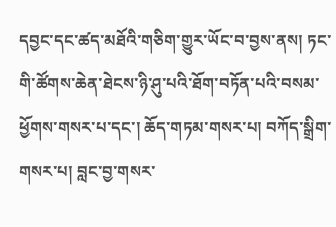དབྱང་དང་ཚད་མཐོའི་གཅིག་གྱུར་ཡོང་བ་བྱས་ནས། ཏང་གི་ཚོགས་ཆེན་ཐེངས་ཉི་ཤུ་པའི་ཐོག་བཏོན་པའི་བསམ་ཕྱོགས་གསར་པ་དང་། ཆོད་གཏམ་གསར་པ། བཀོད་སྒྲིག་གསར་པ། བླང་བྱ་གསར་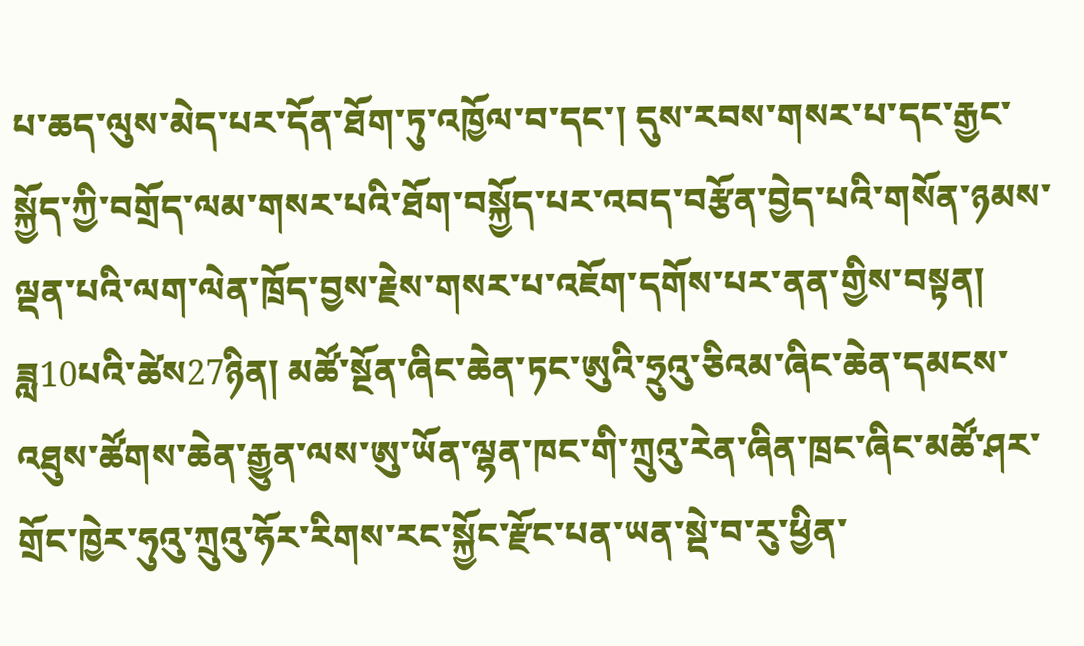པ་ཆད་ལུས་མེད་པར་དོན་ཐོག་ཏུ་འཁྱོལ་བ་དང་། དུས་རབས་གསར་པ་དང་རྒྱང་སྐྱོད་ཀྱི་བགྲོད་ལམ་གསར་པའི་ཐོག་བསྐྱོད་པར་འབད་བརྩོན་བྱེད་པའི་གསོན་ཉམས་ལྡན་པའི་ལག་ལེན་ཁྲོད་བྱས་རྗེས་གསར་པ་འཇོག་དགོས་པར་ནན་གྱིས་བསྟན།
ཟླ10པའི་ཚེས27ཉིན། མཚོ་སྔོན་ཞིང་ཆེན་ཏང་ཨུའི་ཧྲུའུ་ཅིའམ་ཞིང་ཆེན་དམངས་འཐུས་ཚོགས་ཆེན་རྒྱུན་ལས་ཨུ་ཡོན་ལྷན་ཁང་གི་ཀྲུའུ་རེན་ཞིན་ཁྲང་ཞིང་མཚོ་ཤར་གྲོང་ཁྱེར་ཧུའུ་ཀྲུའུ་ཧོར་རིགས་རང་སྐྱོང་རྫོང་པན་ཡན་སྡེ་བ་རུ་ཕྱིན་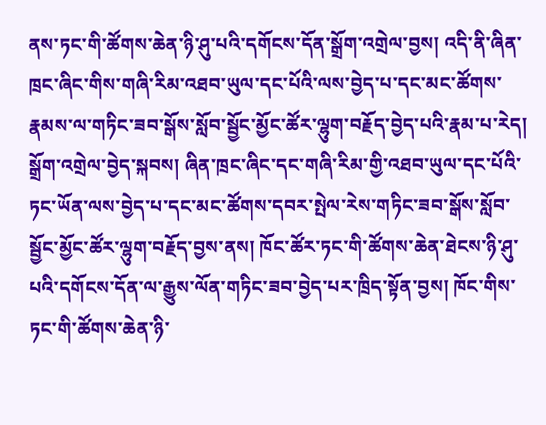ནས་ཏང་གི་ཚོགས་ཆེན་ཉི་ཤུ་པའི་དགོངས་དོན་སྒྲོག་འགྲེལ་བྱས། འདི་ནི་ཞིན་ཁྲང་ཞིང་གིས་གཞི་རིམ་འཐབ་ཡུལ་དང་པོའི་ལས་བྱེད་པ་དང་མང་ཚོགས་རྣམས་ལ་གཏིང་ཟབ་སྒོས་སློབ་སྦྱོང་མྱོང་ཚོར་ལྷུག་བརྗོད་བྱེད་པའི་རྣམ་པ་རེད།
སྒྲོག་འགྲེལ་བྱེད་སྐབས། ཞིན་ཁྲང་ཞིང་དང་གཞི་རིམ་གྱི་འཐབ་ཡུལ་དང་པོའི་ཏང་ཡོན་ལས་བྱེད་པ་དང་མང་ཚོགས་དབར་སྤེལ་རེས་གཏིང་ཟབ་སྒོས་སློབ་སྦྱོང་མྱོང་ཚོར་ལྷུག་བརྗོད་བྱས་ནས། ཁོང་ཚོར་ཏང་གི་ཚོགས་ཆེན་ཐེངས་ཉི་ཤུ་པའི་དགོངས་དོན་ལ་རྒྱུས་ལོན་གཏིང་ཟབ་བྱེད་པར་ཁྲིད་སྟོན་བྱས། ཁོང་གིས་ཏང་གི་ཚོགས་ཆེན་ཉི་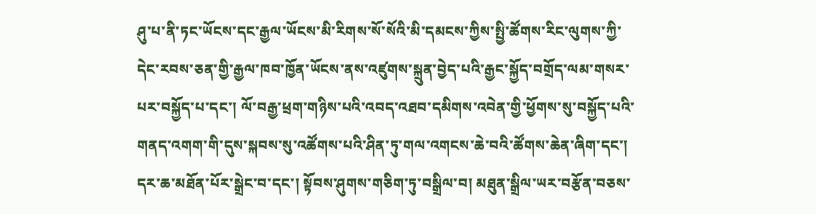ཤུ་པ་ནི་ཏང་ཡོངས་དང་རྒྱལ་ཡོངས་མི་རིགས་སོ་སོའི་མི་དམངས་ཀྱིས་སྤྱི་ཚོགས་རིང་ལུགས་ཀྱི་དེང་རབས་ཅན་གྱི་རྒྱལ་ཁབ་ཁྱོན་ཡོངས་ནས་འཛུགས་སྐྲུན་བྱེད་པའི་རྒྱང་སྐྱོད་བགྲོད་ལམ་གསར་པར་བསྐྱོད་པ་དང་། ལོ་བརྒྱ་ཕྲག་གཉིས་པའི་འབད་འཐབ་དམིགས་འབེན་གྱི་ཕྱོགས་སུ་བསྐྱོད་པའི་གནད་འགག་གི་དུས་སྐབས་སུ་འཚོགས་པའི་ཤིན་ཏུ་གལ་འགངས་ཆེ་བའི་ཚོགས་ཆེན་ཞིག་དང་། དར་ཆ་མཐོན་པོར་སྒྲེང་བ་དང་། སྟོབས་ཤུགས་གཅིག་ཏུ་བསྒྲིལ་བ། མཐུན་སྒྲིལ་ཡར་བརྩོན་བཅས་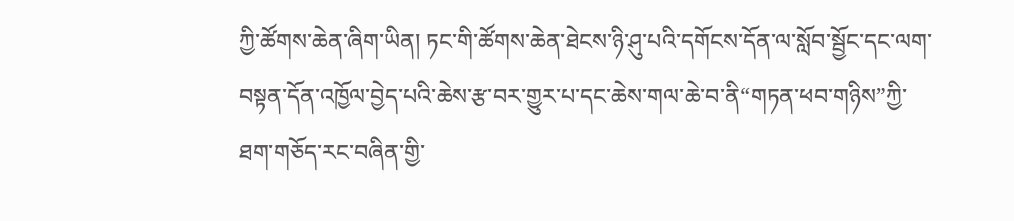ཀྱི་ཚོགས་ཆེན་ཞིག་ཡིན། ཏང་གི་ཚོགས་ཆེན་ཐེངས་ཉི་ཤུ་པའི་དགོངས་དོན་ལ་སློབ་སྦྱོང་དང་ལག་བསྟན་དོན་འཁྱོལ་བྱེད་པའི་ཆེས་རྩ་བར་གྱུར་པ་དང་ཆེས་གལ་ཆེ་བ་ནི“གཏན་ཕབ་གཉིས”ཀྱི་ཐག་གཅོད་རང་བཞིན་གྱི་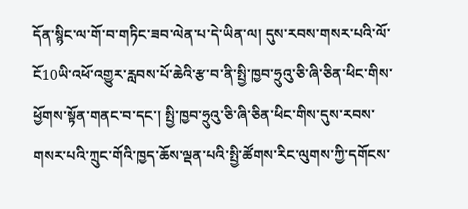དོན་སྙིང་ལ་གོ་བ་གཏིང་ཟབ་ལེན་པ་དེ་ཡིན་ལ། དུས་རབས་གསར་པའི་ལོ་ངོ10ཡི་འཕོ་འགྱུར་རླབས་པོ་ཆེའི་རྩ་བ་ནི་སྤྱི་ཁྱབ་ཧྲུའུ་ཅི་ཞི་ཅིན་ཕིང་གིས་ཕྱོགས་སྟོན་གནང་བ་དང་། སྤྱི་ཁྱབ་ཧྲུའུ་ཅི་ཞི་ཅིན་ཕིང་གིས་དུས་རབས་གསར་པའི་ཀྲུང་གོའི་ཁྱད་ཆོས་ལྡན་པའི་སྤྱི་ཚོགས་རིང་ལུགས་ཀྱི་དགོངས་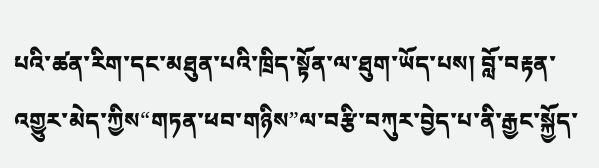པའི་ཚན་རིག་དང་མཐུན་པའི་ཁྲིད་སྟོན་ལ་ཐུག་ཡོད་པས། བློ་བརྟན་འགྱུར་མེད་ཀྱིས“གཏན་ཕབ་གཉིས”ལ་བརྩི་བཀུར་བྱེད་པ་ནི་རྒྱང་སྐྱོད་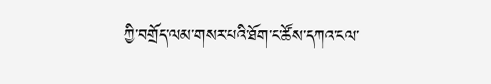ཀྱི་བགྲོད་ལམ་གསར་པའི་ཐོག་ང་ཚོས་དཀའ་ངལ་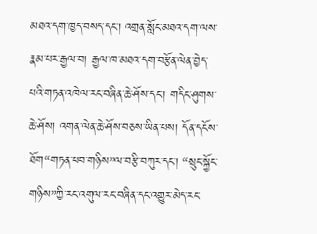མཐའ་དག་ཁྱད་བསད་དང་། འགྲན་སློང་མཐའ་དག་ལས་རྣམ་པར་རྒྱལ་བ། རྒྱལ་ཁ་མཐའ་དག་བརྩོན་ལེན་བྱེད་པའི་གཏན་འཁེལ་རང་བཞིན་ཆེ་ཤོས་དང་། གདིང་ཤུགས་ཆེ་ཤོས། འགན་ལེན་ཆེ་ཤོས་བཅས་ཡིན་པས། དོན་དངོས་ཐོག“གཏན་ཕབ་གཉིས”ལ་བརྩི་བཀུར་དང་། “སྲུང་སྐྱོང་གཉིས”ཀྱི་རང་འགུལ་རང་བཞིན་དང་འགྱུར་མེད་རང་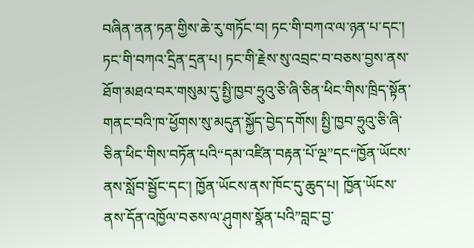བཞིན་ནན་ཏན་གྱིས་ཆེ་རུ་གཏོང་བ། ཏང་གི་བཀའ་ལ་ཉན་པ་དང་། ཏང་གི་བཀའ་དྲིན་དྲན་པ། ཏང་གི་རྗེས་སུ་འབྲང་བ་བཅས་བྱས་ནས་ཐོག་མཐའ་བར་གསུམ་དུ་སྤྱི་ཁྱབ་ཧྲུའུ་ཅི་ཞི་ཅིན་ཕིང་གིས་ཁྲིད་སྟོན་གནང་བའི་ཁ་ཕྱོགས་སུ་མདུན་སྐྱོད་བྱེད་དགོས། སྤྱི་ཁྱབ་ཧྲུའུ་ཅི་ཞི་ཅིན་ཕིང་གིས་བཏོན་པའི“དམ་འཛིན་བརྟན་པོ་ལྔ”དང“ཁྱོན་ཡོངས་ནས་སློབ་སྦྱོང་དང་། ཁྱོན་ཡོངས་ནས་ཁོང་དུ་ཆུད་པ། ཁྱོན་ཡོངས་ནས་དོན་འཁྱོལ་བཅས་ལ་ཤུགས་སྣོན་པའི”བླང་བྱ་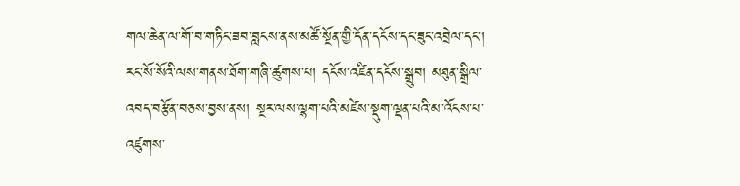གལ་ཆེན་ལ་གོ་བ་གཏིང་ཟབ་བླངས་ནས་མཚོ་སྔོན་གྱི་དོན་དངོས་དང་ཟུང་འབྲེལ་དང་། རང་སོ་སོའི་ལས་གནས་ཐོག་གཞི་ཚུགས་པ། དངོས་འཛིན་དངོས་སྒྲུབ། མཐུན་སྒྲིལ་འབད་བརྩོན་བཅས་བྱས་ནས། སྔར་ལས་ལྷག་པའི་མཛེས་སྡུག་ལྡན་པའི་མ་འོངས་པ་འཛུགས་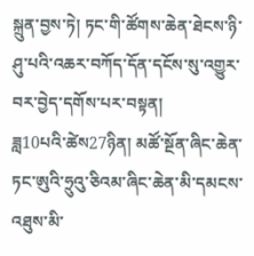སྐྲུན་བྱས་ཏེ། ཏང་གི་ཚོགས་ཆེན་ཐེངས་ཉི་ཤུ་པའི་འཆར་བཀོད་དོན་དངོས་སུ་འགྱུར་བར་བྱེད་དགོས་པར་བསྟན།
ཟླ10པའི་ཚེས27ཉིན། མཚོ་སྔོན་ཞིང་ཆེན་ཏང་ཨུའི་ཧྲུའུ་ཅིའམ་ཞིང་ཆེན་མི་དམངས་འཐུས་མི་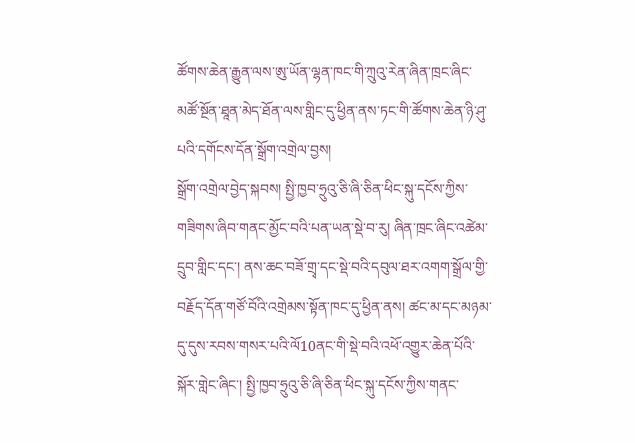ཚོགས་ཆེན་རྒྱུན་ལས་ཨུ་ཡོན་ལྷན་ཁང་གི་ཀྲུའུ་རེན་ཞིན་ཁྲང་ཞིང་མཚོ་སྔོན་ཐཱན་མེད་ཐོན་ལས་གླིང་དུ་ཕྱིན་ནས་ཏང་གི་ཚོགས་ཆེན་ཉི་ཤུ་པའི་དགོངས་དོན་སྒྲོག་འགྲེལ་བྱས།
སྒྲོག་འགྲེལ་བྱེད་སྐབས། སྤྱི་ཁྱབ་ཧྲུའུ་ཅི་ཞི་ཅིན་ཕིང་སྐུ་དངོས་ཀྱིས་གཟིགས་ཞིབ་གནང་མྱོང་བའི་པན་ཡན་སྡེ་བ་རུ། ཞིན་ཁྲང་ཞིང་འཚེམ་དྲུབ་གླིང་དང་། ནས་ཆང་བཟོ་གྲྭ་དང་སྡེ་བའི་དབུལ་ཐར་འགག་སྒྲོལ་གྱི་བརྗོད་དོན་གཙོ་བོའི་འགྲེམས་སྟོན་ཁང་དུ་ཕྱིན་ནས། ཚང་མ་དང་མཉམ་དུ་དུས་རབས་གསར་པའི་ལོ10ནང་གི་སྡེ་བའི་འཕོ་འགྱུར་ཆེན་པོའི་སྐོར་གླེང་ཞིང་། སྤྱི་ཁྱབ་ཧྲུའུ་ཅི་ཞི་ཅིན་ཕིང་སྐུ་དངོས་ཀྱིས་གནང་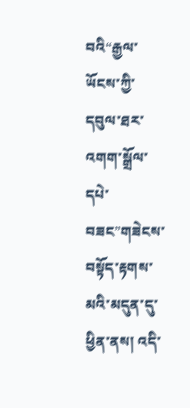བའི“རྒྱལ་ཡོངས་ཀྱི་དབུལ་ཐར་འགག་སྒྲོལ་དཔེ་བཟང”གཟེངས་བསྟོད་རྟགས་མའི་མདུན་དུ་ཕྱིན་ནས། འདི་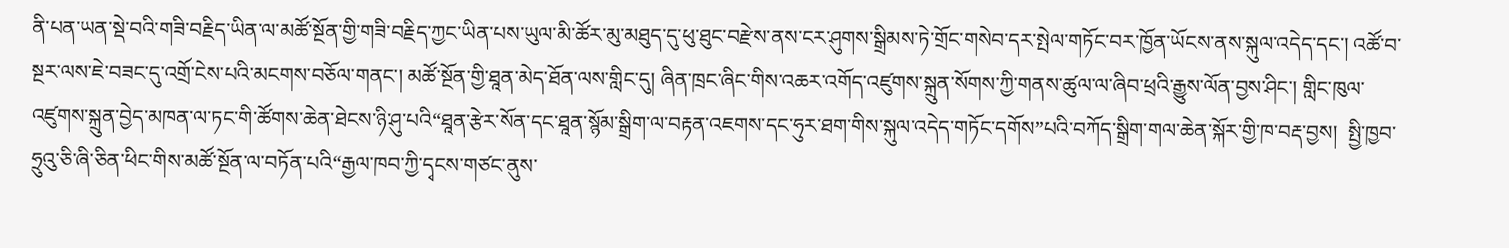ནི་པན་ཡན་སྡེ་བའི་གཟི་བརྗིད་ཡིན་ལ་མཚོ་སྔོན་གྱི་གཟི་བརྗིད་ཀྱང་ཡིན་པས་ཡུལ་མི་ཚོར་མུ་མཐུད་དུ་ཕུ་ཐུང་བརྫེས་ནས་ངར་ཤུགས་སྒྲིམས་ཏེ་གྲོང་གསེབ་དར་སྤེལ་གཏོང་བར་ཁྱོན་ཡོངས་ནས་སྐུལ་འདེད་དང་། འཚོ་བ་སྔར་ལས་ཇེ་བཟང་དུ་འགྲོ་ངེས་པའི་མངགས་བཅོལ་གནང་། མཚོ་སྔོན་གྱི་ཐཱན་མེད་ཐོན་ལས་གླིང་དུ། ཞིན་ཁྲང་ཞིང་གིས་འཆར་འགོད་འཛུགས་སྐྲུན་སོགས་ཀྱི་གནས་ཚུལ་ལ་ཞིབ་ཕྲའི་རྒྱུས་ལོན་བྱས་ཤིང་། གླིང་ཁུལ་འཛུགས་སྐྲུན་བྱེད་མཁན་ལ་ཏང་གི་ཚོགས་ཆེན་ཐེངས་ཉི་ཤུ་པའི“ཐཱན་རྩེར་སོན་དང་ཐཱན་སྙོམ་སྒྲིག་ལ་བརྟན་འཇགས་དང་ཧུར་ཐག་གིས་སྐུལ་འདེད་གཏོང་དགོས”པའི་བཀོད་སྒྲིག་གལ་ཆེན་སྐོར་གྱི་ཁ་བརྡ་བྱས།  སྤྱི་ཁྱབ་ཧྲུའུ་ཅི་ཞི་ཅིན་ཕིང་གིས་མཚོ་སྔོན་ལ་བཏོན་པའི“རྒྱལ་ཁབ་ཀྱི་དྭངས་གཙང་ནུས་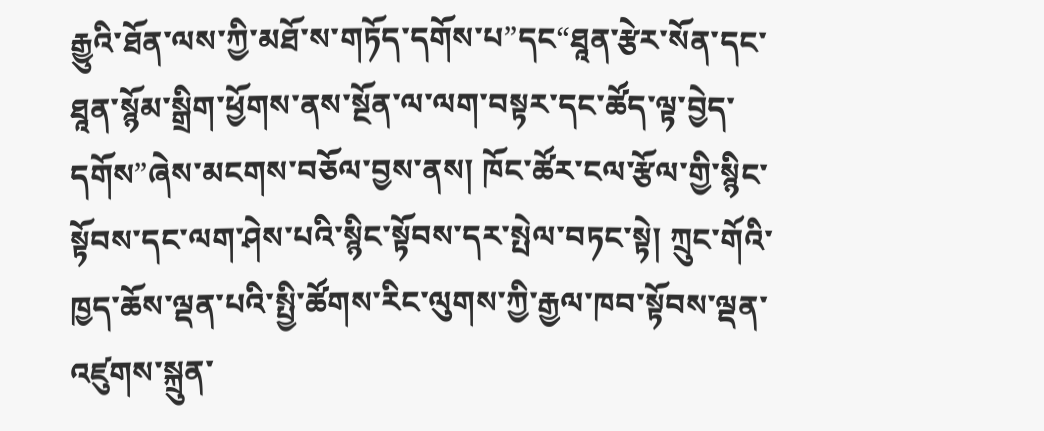རྒྱུའི་ཐོན་ལས་ཀྱི་མཐོ་ས་གཏོད་དགོས་པ”དང“ཐཱན་རྩེར་སོན་དང་ཐཱན་སྙོམ་སྒྲིག་ཕྱོགས་ནས་སྔོན་ལ་ལག་བསྟར་དང་ཚོད་ལྟ་བྱེད་དགོས”ཞེས་མངགས་བཅོལ་བྱས་ནས། ཁོང་ཚོར་ངལ་རྩོལ་གྱི་སྙིང་སྟོབས་དང་ལག་ཤེས་པའི་སྙིང་སྟོབས་དར་སྤེལ་བཏང་སྟེ། ཀྲུང་གོའི་ཁྱད་ཆོས་ལྡན་པའི་སྤྱི་ཚོགས་རིང་ལུགས་ཀྱི་རྒྱལ་ཁབ་སྟོབས་ལྡན་འཛུགས་སྐྲུན་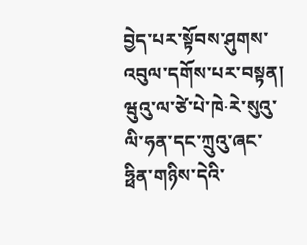བྱེད་པར་སྟོབས་ཤུགས་འབུལ་དགོས་པར་བསྟན།
ཝུའུ་ལ་ཙེ་པེ་ཁེ·རེ་སུའུ་ལི་ཧན་དང་ཀྲུའུ་ཞང་ཧྥིན་གཉིས་དེའི་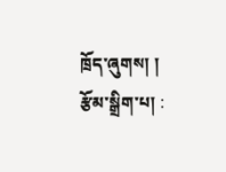ཁྲོད་ཞུགས། །
རྩོམ་སྒྲིག་པ། :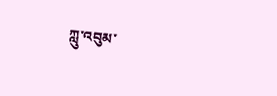ཀླུ་འབུམ་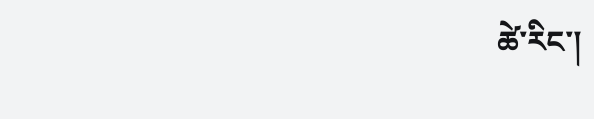ཚེ་རིང་།